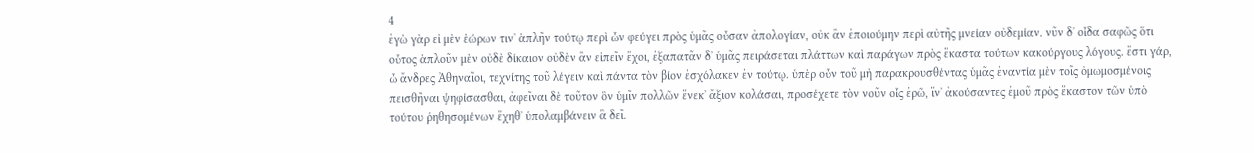4
ἐγὼ γὰρ εἰ μὲν ἑώρων τινʼ ἁπλῆν τούτῳ περὶ ὧν φεύγει πρὸς ὑμᾶς οὖσαν ἀπολογίαν, οὐκ ἂν ἐποιούμην περὶ αὐτῆς μνείαν οὐδεμίαν. νῦν δʼ οἶδα σαφῶς ὅτι οὗτος ἁπλοῦν μὲν οὐδὲ δίκαιον οὐδὲν ἂν εἰπεῖν ἔχοι, ἐξαπατᾶν δʼ ὑμᾶς πειράσεται πλάττων καὶ παράγων πρὸς ἕκαστα τούτων κακούργους λόγους. ἔστι γάρ, ὦ ἄνδρες Ἀθηναῖοι, τεχνίτης τοῦ λέγειν καὶ πάντα τὸν βίον ἐσχόλακεν ἐν τούτῳ. ὑπὲρ οὖν τοῦ μὴ παρακρουσθέντας ὑμᾶς ἐναντία μὲν τοῖς ὀμωμοσμένοις πεισθῆναι ψηφίσασθαι, ἀφεῖναι δὲ τοῦτον ὃν ὑμῖν πολλῶν ἕνεκʼ ἄξιον κολάσαι, προσέχετε τὸν νοῦν οἷς ἐρῶ, ἵνʼ ἀκούσαντες ἐμοῦ πρὸς ἕκαστον τῶν ὑπὸ τούτου ῥηθησομένων ἔχηθʼ ὑπολαμβάνειν ἃ δεῖ.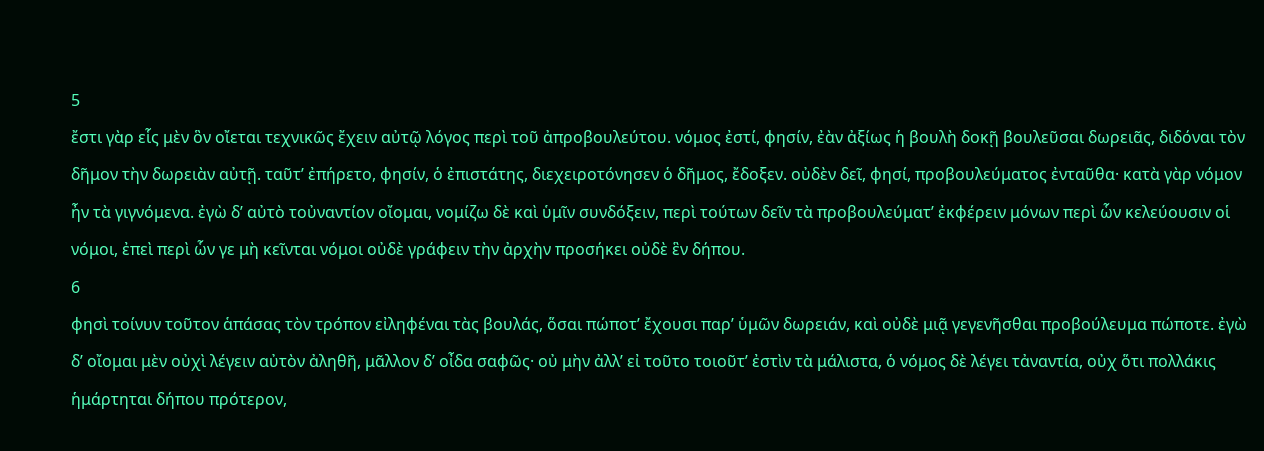5
ἔστι γὰρ εἷς μὲν ὃν οἴεται τεχνικῶς ἔχειν αὐτῷ λόγος περὶ τοῦ ἀπροβουλεύτου. νόμος ἐστί, φησίν, ἐὰν ἀξίως ἡ βουλὴ δοκῇ βουλεῦσαι δωρειᾶς, διδόναι τὸν δῆμον τὴν δωρειὰν αὐτῇ. ταῦτʼ ἐπήρετο, φησίν, ὁ ἐπιστάτης, διεχειροτόνησεν ὁ δῆμος, ἔδοξεν. οὐδὲν δεῖ, φησί, προβουλεύματος ἐνταῦθα· κατὰ γὰρ νόμον ἦν τὰ γιγνόμενα. ἐγὼ δʼ αὐτὸ τοὐναντίον οἴομαι, νομίζω δὲ καὶ ὑμῖν συνδόξειν, περὶ τούτων δεῖν τὰ προβουλεύματʼ ἐκφέρειν μόνων περὶ ὧν κελεύουσιν οἱ νόμοι, ἐπεὶ περὶ ὧν γε μὴ κεῖνται νόμοι οὐδὲ γράφειν τὴν ἀρχὴν προσήκει οὐδὲ ἓν δήπου.
6
φησὶ τοίνυν τοῦτον ἁπάσας τὸν τρόπον εἰληφέναι τὰς βουλάς, ὅσαι πώποτʼ ἔχουσι παρʼ ὑμῶν δωρειάν, καὶ οὐδὲ μιᾷ γεγενῆσθαι προβούλευμα πώποτε. ἐγὼ δʼ οἴομαι μὲν οὐχὶ λέγειν αὐτὸν ἀληθῆ, μᾶλλον δʼ οἶδα σαφῶς· οὐ μὴν ἀλλʼ εἰ τοῦτο τοιοῦτʼ ἐστὶν τὰ μάλιστα, ὁ νόμος δὲ λέγει τἀναντία, οὐχ ὅτι πολλάκις ἡμάρτηται δήπου πρότερον,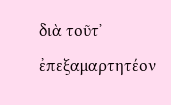διὰ τοῦτʼ ἐπεξαμαρτητέον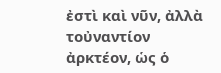ἐστὶ καὶ νῦν, ἀλλὰ τοὐναντίον ἀρκτέον, ὡς ὁ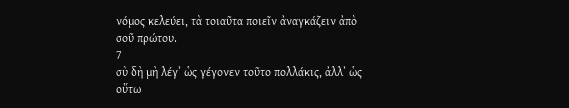νόμος κελεύει, τὰ τοιαῦτα ποιεῖν ἀναγκάζειν ἀπὸ σοῦ πρώτου.
7
σὺ δὴ μὴ λέγʼ ὡς γέγονεν τοῦτο πολλάκις, ἀλλʼ ὡς οὕτω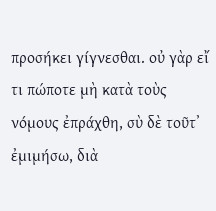προσήκει γίγνεσθαι. οὐ γὰρ εἴ τι πώποτε μὴ κατὰ τοὺς νόμους ἐπράχθη, σὺ δὲ τοῦτʼ ἐμιμήσω, διὰ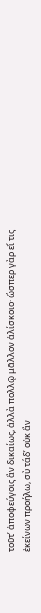τοῦτʼ ἀποφεύγοις ἂν δικαίως, ἀλλὰ πολλῷ μᾶλλον ἁλίσκοιο· ὥσπερ γὰρ εἴ τις ἐκείνων προήλω, σὺ τάδʼ οὐκ ἂν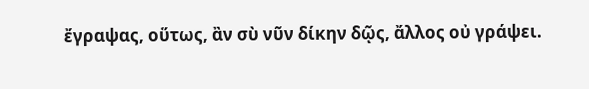ἔγραψας, οὕτως, ἂν σὺ νῦν δίκην δῷς, ἄλλος οὐ γράψει.